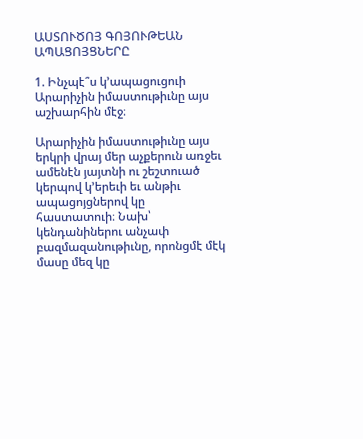ԱՍՏՈՒԾՈՅ ԳՈՅՈՒԹԵԱՆ ԱՊԱՑՈՅՑՆԵՐԸ

1. Ինչպէ՞ս կ’ապացուցուի Արարիչին իմաստութիւնը այս աշխարհին մէջ։

Արարիչին իմաստութիւնը այս երկրի վրայ մեր աչքերուն առջեւ ամենէն յայտնի ու շեշտուած կերպով կ’երեւի եւ անթիւ ապացոյցներով կը հաստատուի։ Նախ՝ կենդանիներու անչափ բազմազանութիւնը, որոնցմէ մէկ մասը մեզ կը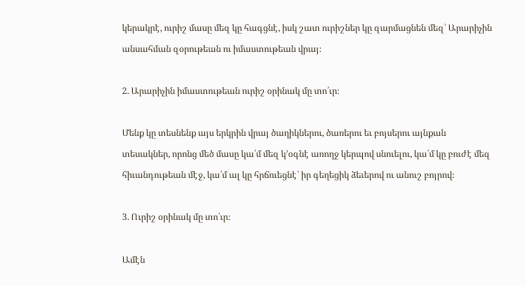կերակրէ, ուրիշ մասը մեզ կը հագցնէ, իսկ շատ ուրիշներ կը զարմացնեն մեզ՝ Արարիչին անսահման զօրութեան ու իմաստութեան վրայ։

2. Արարիչին իմաստութեան ուրիշ օրինակ մը տո՛ւր։

Մենք կը տեսնենք այս երկրին վրայ ծաղիկներու, ծառերու եւ բոյսերու այնքան տեսակներ, որոնց մեծ մասը կա՛մ մեզ կ’օգնէ առողջ կերպով սնուելու, կա՛մ կը բուժէ մեզ հիւանդութեան մէջ, կա՛մ ալ կը հրճուեցնէ՝ իր գեղեցիկ ձեւերով ու անուշ բոյրով։

3. Ուրիշ օրինակ մը տո՛ւր։

Ամէն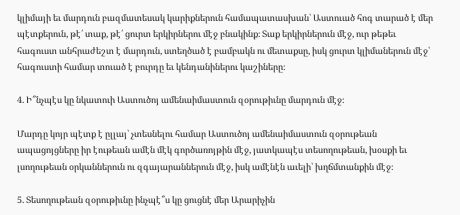կլիմայի եւ մարդուն բազմատեսակ կարիքներուն համապատասխան՝ Աստուած հոգ տարած է մեր պէտքերուն, թէ՛ տաք, թէ՛ ցուրտ երկիրներու մէջ բնակինք։ Տաք երկիրներուն մէջ, ուր թեթեւ հագուստ անհրաժեշտ է մարդուն, ստեղծած է բամբակն ու մետաքսը, իսկ ցուրտ կլիմաներուն մէջ՝ հագուստի համար տուած է բուրդը եւ կենդանիներու կաշիները։

4. Ի՞նչպէս կը նկատուի Աստուծոյ ամենաիմաստուն զօրութիւնը մարդուն մէջ։

Մարդը կոյր պէտք է ըլլայ՝ չտեսնելու համար Աստուծոյ ամենաիմաստուն զօրութեան ապացոյցները իր էութեան ամէն մէկ գործառոյթին մէջ, յատկապէս տեսողութեան, խօսքի եւ լսողութեան օրկաններուն ու զգայարաններուն մէջ, իսկ ամէնէն աւելի՝ խղճմտանքին մէջ։

5. Տեսողութեան զօրութիւնը ինչպէ՞ս կը ցուցնէ մեր Արարիչին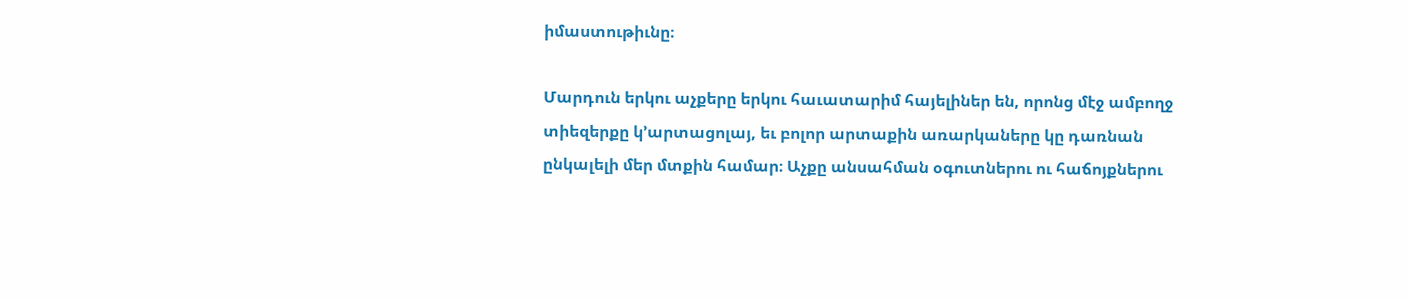իմաստութիւնը։

Մարդուն երկու աչքերը երկու հաւատարիմ հայելիներ են, որոնց մէջ ամբողջ տիեզերքը կ’արտացոլայ, եւ բոլոր արտաքին առարկաները կը դառնան ընկալելի մեր մտքին համար։ Աչքը անսահման օգուտներու ու հաճոյքներու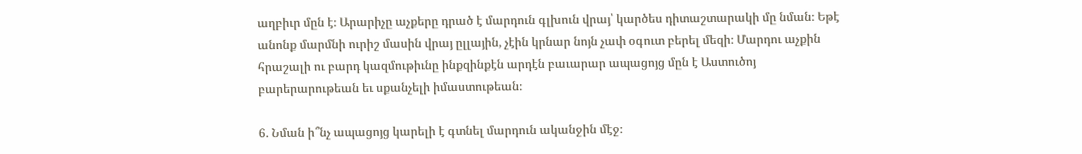աղբիւր մըն է։ Արարիչը աչքերը դրած է մարդուն գլխուն վրայ՝ կարծես դիտաշտարակի մը նման։ Եթէ անոնք մարմնի ուրիշ մասին վրայ ըլլային, չէին կրնար նոյն չափ օգուտ բերել մեզի։ Մարդու աչքին հրաշալի ու բարդ կազմութիւնը ինքզինքէն արդէն բաւարար ապացոյց մըն է Աստուծոյ բարերարութեան եւ սքանչելի իմաստութեան։

6. Նման ի՞նչ ապացոյց կարելի է գտնել մարդուն ականջին մէջ։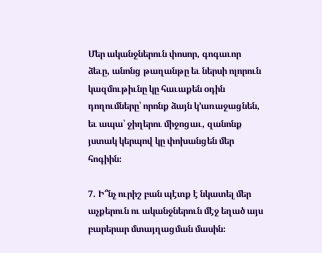Մեր ականջներուն փոսոր, գոգաւոր ձեւը, անոնց թաղանթը եւ ներսի ոլորուն կազմութիւնը կը հաւաքեն օդին դողումները՝ որոնք ձայն կ’առաջացնեն, եւ ապա՝ ջիղերու միջոցաւ, զանոնք յստակ կերպով կը փոխանցեն մեր հոգիին։

7. Ի՞նչ ուրիշ բան պէտք է նկատել մեր աչքերուն ու ականջներուն մէջ եղած այս բարերար մտայղացման մասին։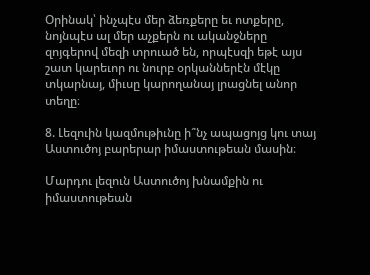Օրինակ՝ ինչպէս մեր ձեռքերը եւ ոտքերը, նոյնպէս ալ մեր աչքերն ու ականջները զոյգերով մեզի տրուած են, որպէսզի եթէ այս շատ կարեւոր ու նուրբ օրկաններէն մէկը տկարնայ, միւսը կարողանայ լրացնել անոր տեղը։

8. Լեզուին կազմութիւնը ի՞նչ ապացոյց կու տայ Աստուծոյ բարերար իմաստութեան մասին։

Մարդու լեզուն Աստուծոյ խնամքին ու իմաստութեան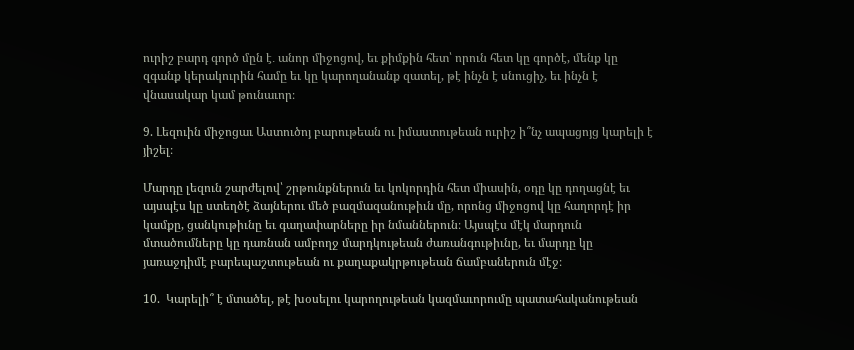ուրիշ բարդ գործ մըն է․ անոր միջոցով, եւ քիմքին հետ՝ որուն հետ կը գործէ, մենք կը զգանք կերակուրին համը եւ կը կարողանանք զատել, թէ ինչն է սնուցիչ, եւ ինչն է վնասակար կամ թունաւոր։

9. Լեզուին միջոցաւ Աստուծոյ բարութեան ու իմաստութեան ուրիշ ի՞նչ ապացոյց կարելի է յիշել։

Մարդը լեզուն շարժելով՝ շրթունքներուն եւ կոկորդին հետ միասին, օդը կը դողացնէ եւ այսպէս կը ստեղծէ ձայներու մեծ բազմազանութիւն մը, որոնց միջոցով կը հաղորդէ իր կամքը, ցանկութիւնը եւ գաղափարները իր նմաններուն։ Այսպէս մէկ մարդուն մտածումները կը դառնան ամբողջ մարդկութեան ժառանգութիւնը, եւ մարդը կը յառաջդիմէ բարեպաշտութեան ու քաղաքակրթութեան ճամբաներուն մէջ։

10.  Կարելի՞ է մտածել, թէ խօսելու կարողութեան կազմաւորումը պատահականութեան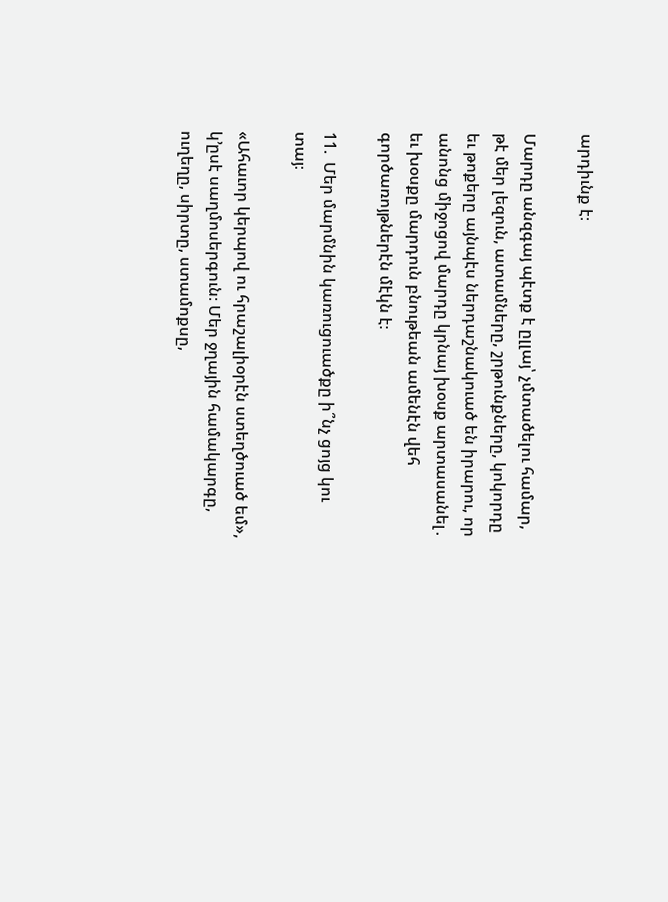արդիւնք է։

Մարդը անզգայ պէտք է ըլլայ՝ չմտածելու համար, թէ մեր լեզուն, ատամները, շրթունքները, կոկորդը եւ թոքերը այնպէս ներդաշնակուած են իրարու, որ անոնց միջոցով մարդը կրնայ խօսք արտասանել․ եւ խօսքը մարդուն բնութեան ամենէն վեհ գործառոյթներէն մէկն է։

11.  Մեր մարմնին կառուցուածքը ի՞նչ ցոյց կու տայ։

«Ահաւոր կերպով ու հրաշալիօրէն ստեղծուած եմ», կ’ըսէ սաղմոսերգուն։ Մեր ջղային համակարգը, ուղեղը, սիրտը, ստամոքսը,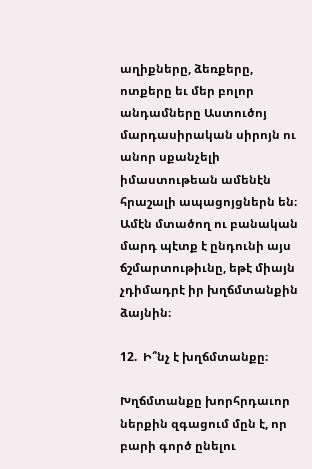աղիքները, ձեռքերը, ոտքերը եւ մեր բոլոր անդամները Աստուծոյ մարդասիրական սիրոյն ու անոր սքանչելի իմաստութեան ամենէն հրաշալի ապացոյցներն են։ Ամէն մտածող ու բանական մարդ պէտք է ընդունի այս ճշմարտութիւնը, եթէ միայն չդիմադրէ իր խղճմտանքին ձայնին։

12.  Ի՞նչ է խղճմտանքը։

Խղճմտանքը խորհրդաւոր ներքին զգացում մըն է, որ բարի գործ ընելու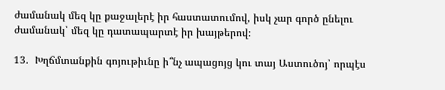ժամանակ մեզ կը քաջալերէ իր հաստատումով, իսկ չար գործ ընելու ժամանակ՝ մեզ կը դատապարտէ իր խայթերով։

13.  Խղճմտանքին գոյութիւնը ի՞նչ ապացոյց կու տայ Աստուծոյ՝ որպէս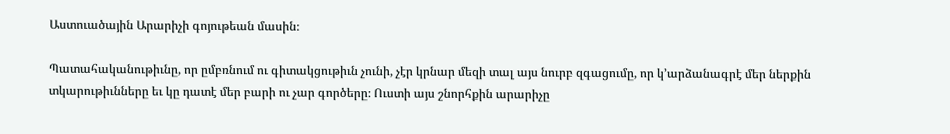Աստուածային Արարիչի գոյութեան մասին։

Պատահականութիւնը, որ ըմբռնում ու գիտակցութիւն չունի, չէր կրնար մեզի տալ այս նուրբ զգացումը, որ կ’արձանագրէ մեր ներքին տկարութիւնները եւ կը դատէ մեր բարի ու չար գործերը։ Ուստի այս շնորհքին արարիչը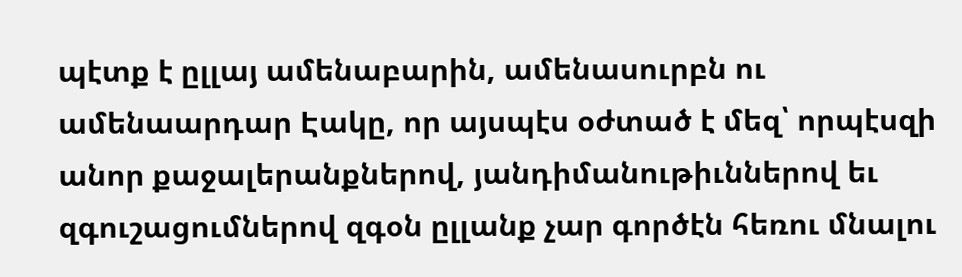պէտք է ըլլայ ամենաբարին, ամենասուրբն ու ամենաարդար Էակը, որ այսպէս օժտած է մեզ՝ որպէսզի անոր քաջալերանքներով, յանդիմանութիւններով եւ զգուշացումներով զգօն ըլլանք չար գործէն հեռու մնալու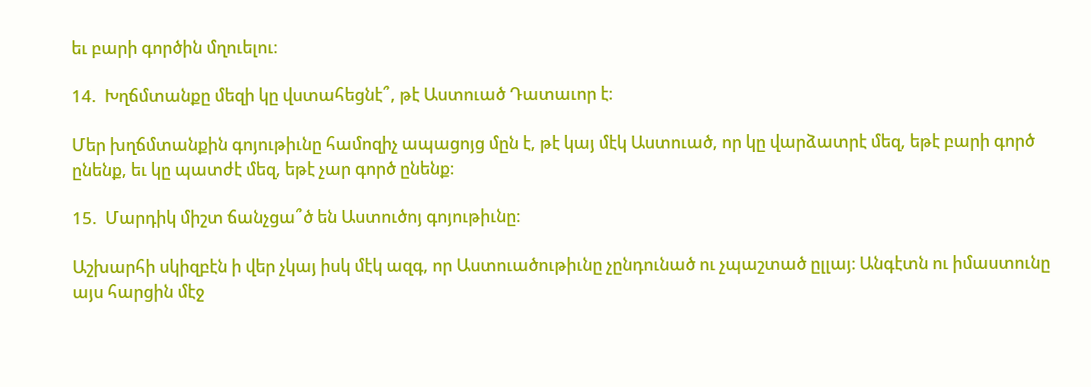եւ բարի գործին մղուելու։

14.  Խղճմտանքը մեզի կը վստահեցնէ՞, թէ Աստուած Դատաւոր է։

Մեր խղճմտանքին գոյութիւնը համոզիչ ապացոյց մըն է, թէ կայ մէկ Աստուած, որ կը վարձատրէ մեզ, եթէ բարի գործ ընենք, եւ կը պատժէ մեզ, եթէ չար գործ ընենք։

15.  Մարդիկ միշտ ճանչցա՞ծ են Աստուծոյ գոյութիւնը։

Աշխարհի սկիզբէն ի վեր չկայ իսկ մէկ ազգ, որ Աստուածութիւնը չընդունած ու չպաշտած ըլլայ։ Անգէտն ու իմաստունը այս հարցին մէջ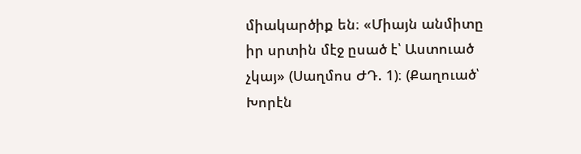միակարծիք են։ «Միայն անմիտը իր սրտին մէջ ըսած է՝ Աստուած չկայ» (Սաղմոս ԺԴ. 1)։ (Քաղուած՝ Խորէն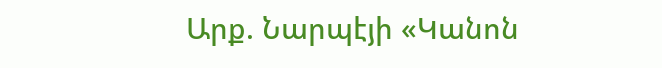Արք. Նարպէյի «Կանոն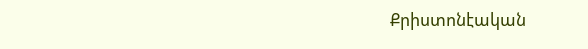Քրիստոնէական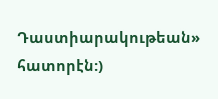Դաստիարակութեան» հատորէն:)